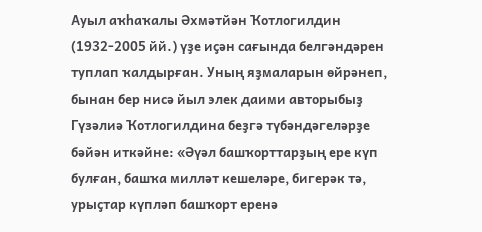Ауыл аҡһаҡалы Әхмәтйән Ҡотлогилдин (1932-2005 йй.) үҙе иҫән сағында белгәндәрен туплап ҡалдырған. Уның яҙмаларын өйрәнеп, бынан бер нисә йыл элек даими авторыбыҙ Гүзәлиә Ҡотлогилдина беҙгә түбәндәгеләрҙе бәйән иткәйне: «Әүәл башҡорттарҙың ере күп булған, башҡа милләт кешеләре, бигерәк тә, урыҫтар күпләп башҡорт еренә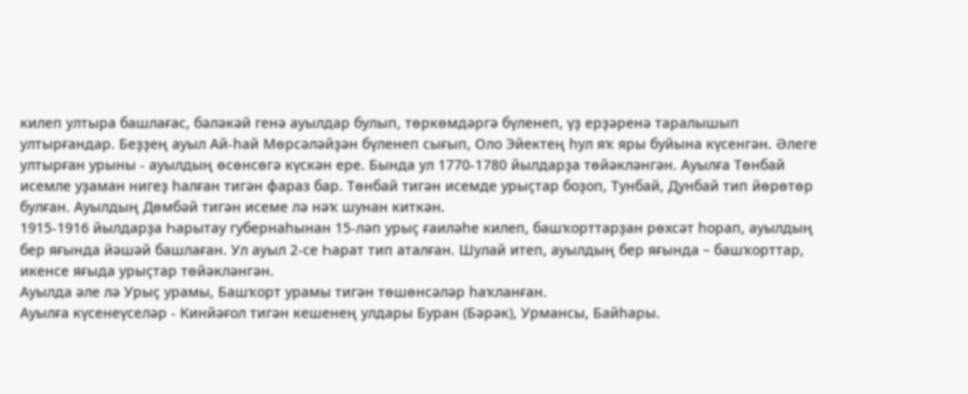килеп ултыра башлағас, бәләкәй генә ауылдар булып, төркөмдәргә бүленеп, үҙ ерҙәренә таралышып ултырғандар. Беҙҙең ауыл Ай-һай Мөрсәләйҙән бүленеп сығып, Оло Эйектең һул яҡ яры буйына күсенгән. Әлеге ултырған урыны - ауылдың өсөнсөгә күскән ере. Бында ул 1770-1780 йылдарҙа төйәкләнгән. Ауылға Төнбай исемле уҙаман нигеҙ һалған тигән фараз бар. Төнбай тигән исемде урыҫтар боҙоп, Тунбай, Дунбай тип йөрөтөр булған. Ауылдың Дөмбәй тигән исеме лә нәҡ шунан киткән.
1915-1916 йылдарҙа Һарытау губернаһынан 15-ләп урыҫ ғаиләһе килеп, башҡорттарҙан рөхсәт һорап, ауылдың бер яғында йәшәй башлаған. Ул ауыл 2-се Һарат тип аталған. Шулай итеп, ауылдың бер яғында – башҡорттар, икенсе яғыда урыҫтар төйәкләнгән.
Ауылда әле лә Урыҫ урамы, Башҡорт урамы тигән төшөнсәләр һаҡланған.
Ауылға күсенеүселәр - Кинйәғол тигән кешенең улдары Буран (Бәрәк), Урмансы, Байһары.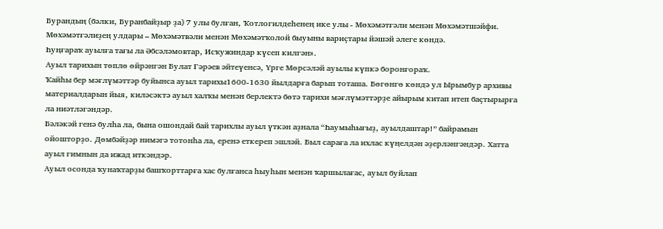Бурандың (бәлки, Буранбайҙыр ҙа) 7 улы булған, Ҡотлогилдеһенең ике улы - Мөхәмәтғәли менән Мөхәмәтшәйфи. Мөхәмәтғәлиҙең улдары – Мөхәмәтвәли менән Мөхәмәтҡолой быуыны вариҫтары йәшәй әлеге көндә.
Һуңғараҡ ауылға тағы ла Әбсәләмовтар, Исҡужиндар күсеп килгән».
Ауыл тарихын төплө өйрәнгән Булат Гәрәев әйтеүенсә, Үрге Мөрсәләй ауылы күпкә боронғораҡ.
Ҡайһы бер мәғлүмәттәр буйынса ауыл тарихы1600-1630 йылдарға барып тоташа. Бөгөнгө көндә ул Ырымбур архивы материалдарын йыя, киләсәктә ауыл халҡы менән берлектә бөтә тарихи мәғлүмәттәрҙе айырым китап итеп баҫтырырға ла ниәтләгәндәр.
Бәләкәй генә булһа ла, бына ошондай бай тарихлы ауыл үткән аҙнала “Һаумыһығыҙ, ауылдаштар!” байрамын ойошторҙо. Дөмбәйҙәр нимәгә тотонһа ла, еренә еткереп эшләй. Был сараға ла ихлас күңелдән әҙерләнгәндәр. Хатта ауыл гимнын да ижад иткәндәр.
Ауыл осонда ҡунаҡтарҙы башҡорттарға хас булғанса һыуһын менән ҡаршылағас, ауыл буйлап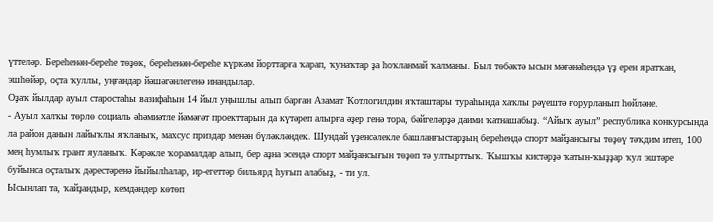үттеләр. Береһенән-береһе төҙөк, береһенән-береһе күркәм йорттарға ҡарап, ҡунаҡтар ҙа һоҡланмай ҡалманы. Был төбәктә ысын мәғәнәһендә үҙ ерен яратҡан, эшһөйәр, оҫта ҡуллы, уңғандар йәшәгәнлегенә инандылар.
Оҙаҡ йылдар ауыл старостаһы вазифаһын 14 йыл уңышлы алып барған Азамат Ҡотлогилдин яҡташтары тураһында хаҡлы рәүештә ғорурланып һөйләне.
- Ауыл халҡы төрлө социаль әһәмиәтле йәмәғәт проекттарын да күтәреп алырға әҙер генә тора, бәйгеләрҙә даими ҡатнашабыҙ. “Айыҡ ауыл” республика конкурсында ла район данын лайыҡлы яҡланыҡ, махсус приздар менән бүләкләндек. Шундай үҙенсәлекле башланғыстарҙың береһендә спорт майҙансығы төҙөү тәҡдим итеп, 100 мең һумлыҡ грант яуланыҡ. Кәрәкле ҡорамалдар алып, бер аҙна эсендә спорт майҙансығын төҙөп тә ултырттыҡ. Ҡышҡы кистәрҙә ҡатын-ҡыҙҙар ҡул эштәре буйынса оҫталыҡ дәрестәренә йыйылһалар, ир-егеттәр бильярд һуғып алабыҙ, - ти ул.
Ысынлап та, ҡайҙандыр, кемдәндер көтөп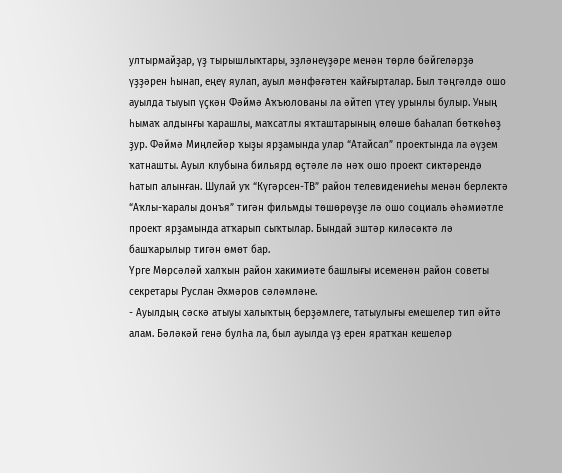ултырмайҙар, үҙ тырышлыҡтары, эҙләнеүҙәре менән төрлө бәйгеләрҙә үҙҙәрен һынап, еңеү яулап, ауыл мәнфәғәтен ҡайғырталар. Был тәңгәлдә ошо ауылда тыуып үҫкән Фәймә Аҡъюлованы ла әйтеп үтеү урынлы булыр. Уның һымаҡ алдынғы ҡарашлы, маҡсатлы яҡташтарының өлөшө баһалап бөткөһөҙ ҙур. Фәймә Миңлейәр ҡыҙы ярҙамында улар “Атайсал” проектында ла әүҙем ҡатнашты. Ауыл клубына бильярд өҫтәле лә нәҡ ошо проект сиктәрендә һатып алынған. Шулай уҡ “Күгәрсен-ТВ” район телевидениеһы менән берлектә “Аҡлы-ҡаралы донъя” тигән фильмды төшөрөүҙе лә ошо социаль әһәмиәтле проект ярҙамында атҡарып сыҡтылар. Бындай эштәр киләсәктә лә башҡарылыр тигән өмөт бар.
Үрге Мөрсәләй халҡын район хакимиәте башлығы исеменән район советы секретары Руслан Әхмәров сәләмләне.
- Ауылдың сәскә атыуы халыҡтың берҙәмлеге, татыулығы емешелер тип әйтә алам. Бәләкәй генә булһа ла, был ауылда үҙ ерен яратҡан кешеләр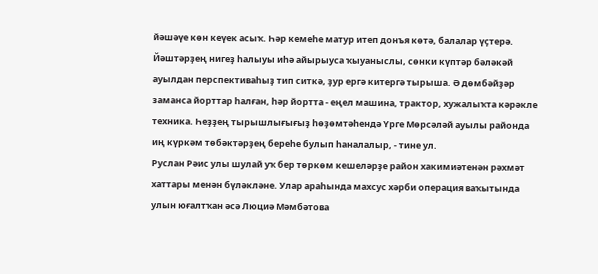йәшәүе көн кеүек асыҡ. Һәр кемеһе матур итеп донъя көтә, балалар үҫтерә. Йәштәрҙең нигеҙ һалыуы иһә айырыуса ҡыуаныслы, сөнки күптәр бәләкәй ауылдан перспективаһыҙ тип ситкә, ҙур ергә китергә тырыша. Ә дөмбәйҙәр заманса йорттар һалған, һәр йортта - еңел машина, трактор, хужалыҡта кәрәкле техника. Һеҙҙең тырышлығығыҙ һөҙөмтәһендә Үрге Мөрсәләй ауылы районда иң күркәм төбәктәрҙең береһе булып һаналалыр, - тине ул.
Руслан Рәис улы шулай уҡ бер төркөм кешеләрҙе район хакимиәтенән рәхмәт хаттары менән бүләкләне. Улар араһында махсус хәрби операция ваҡытында улын юғалтҡан әсә Люциә Мәмбәтова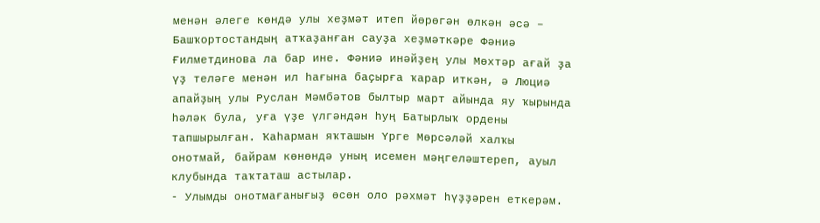менән әлеге көндә улы хеҙмәт итеп йөрөгән өлкән әсә – Башҡортостандың атҡаҙанған сауҙа хеҙмәткәре Фәниә Ғилметдинова ла бар ине. Фәниә инәйҙең улы Мөхтәр ағай ҙа үҙ теләге менән ил һағына баҫырға ҡарар иткән, ә Люциә апайҙың улы Руслан Мәмбәтов былтыр март айында яу ҡырында һәләк була, уға үҙе үлгәндән һуң Батырлыҡ ордены тапшырылған. Ҡаһарман яҡташын Үрге Мөрсәләй халҡы онотмай, байрам көнөндә уның исемен мәңгеләштереп, ауыл клубында таҡтаташ астылар.
- Улымды онотмағанығыҙ өсөн оло рәхмәт һүҙҙәрен еткерәм.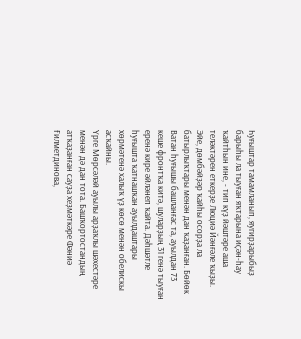Һуғыштар тамамланып, яугирҙарыбыҙ барыһы ла тыуған яҡтарына иҫән-һау ҡайтһын ине, - тип күҙ йәштәре аша теләктәрен еткерҙе Люциә Йәнғәле ҡыҙы.
Эйе, дөмбәйҙәр ҡайһы осорҙа ла батырлыҡтары менән дан ҡаҙанған. Бөйөк Ватан һуғышы башланғас та, ауылдан 73 кеше фронтҡа китә, шуларҙың 31 генә тыуған еренә кире әйләнеп ҡайта. Дәһшәтле һуғышта ҡатнашҡан ауылдаштары хөрмәтенә халыҡ үҙ көсө менән обелискы асҡайны.
Үрге Мөрсәләй ауылы арҙаҡлы шәхестәре менән дә дан тота. Башҡортостандың атҡаҙанған сауҙа хеҙмәткәре Фәниә Ғилметдинова,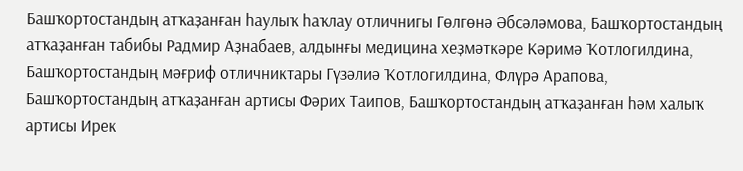Башҡортостандың атҡаҙанған һаулыҡ һаҡлау отличнигы Гөлгөнә Әбсәләмова, Башҡортостандың атҡаҙанған табибы Радмир Аҙнабаев, алдынғы медицина хеҙмәткәре Кәримә Ҡотлогилдина, Башҡортостандың мәғриф отличниктары Гүзәлиә Ҡотлогилдина, Флүрә Арапова, Башҡортостандың атҡаҙанған артисы Фәрих Таипов, Башҡортостандың атҡаҙанған һәм халыҡ артисы Ирек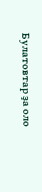Булатовтар ҙа оло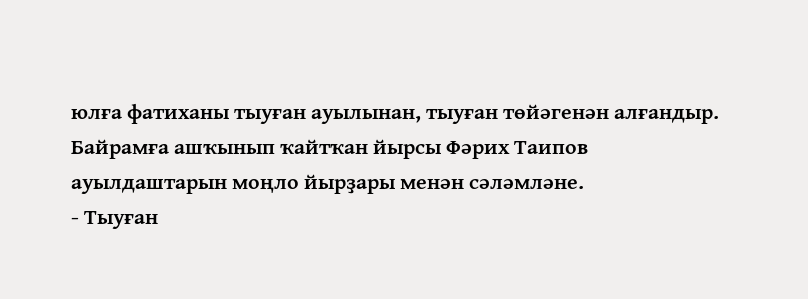юлға фатиханы тыуған ауылынан, тыуған төйәгенән алғандыр.
Байрамға ашҡынып ҡайтҡан йырсы Фәрих Таипов ауылдаштарын моңло йырҙары менән сәләмләне.
- Тыуған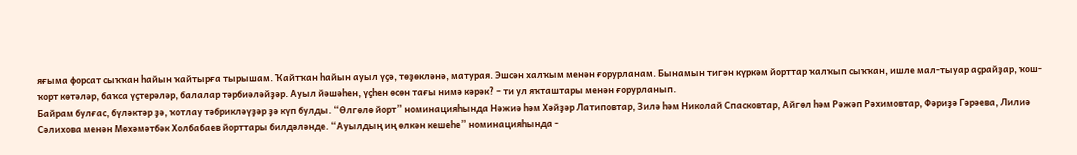яғыма форсат сыҡҡан һайын ҡайтырға тырышам. Ҡайтҡан һайын ауыл үҫә, төҙөкләнә, матурая. Эшсән халҡым менән ғорурланам. Бынамын тигән күркәм йорттар ҡалҡып сыҡҡан, ишле мал-тыуар аҫрайҙар, ҡош-ҡорт көтәләр, баҡса үҫтерәләр, балалар тәрбиәләйҙәр. Ауыл йәшәһен, үҫһен өсөн тағы нимә кәрәк? – ти ул яҡташтары менән ғорурланып.
Байрам булғас, бүләктәр ҙә, ҡотлау тәбрикләүҙәр ҙә күп булды. “Өлгөлө йорт” номинацияһында Нәжиә һәм Хәйҙәр Латиповтар, Зилә һәм Николай Спасковтар, Айгөл һәм Рәжәп Рәхимовтар, Фәриҙә Гәрәева, Лилиә Сәлихова менән Мөхәмәтбәк Холбабаев йорттары билдәләнде. “Ауылдың иң өлкән кешеһе” номинацияһында -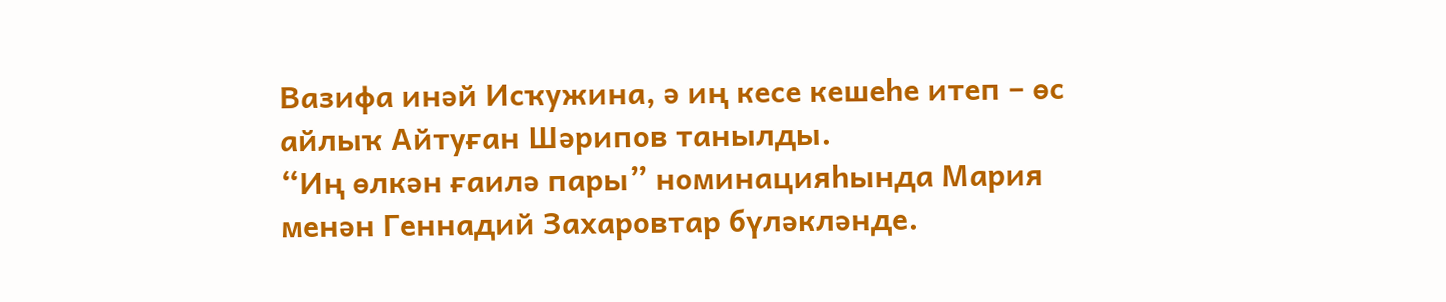Вазифа инәй Исҡужина, ә иң кесе кешеһе итеп – өс айлыҡ Айтуған Шәрипов танылды.
“Иң өлкән ғаилә пары” номинацияһында Мария менән Геннадий Захаровтар бүләкләнде.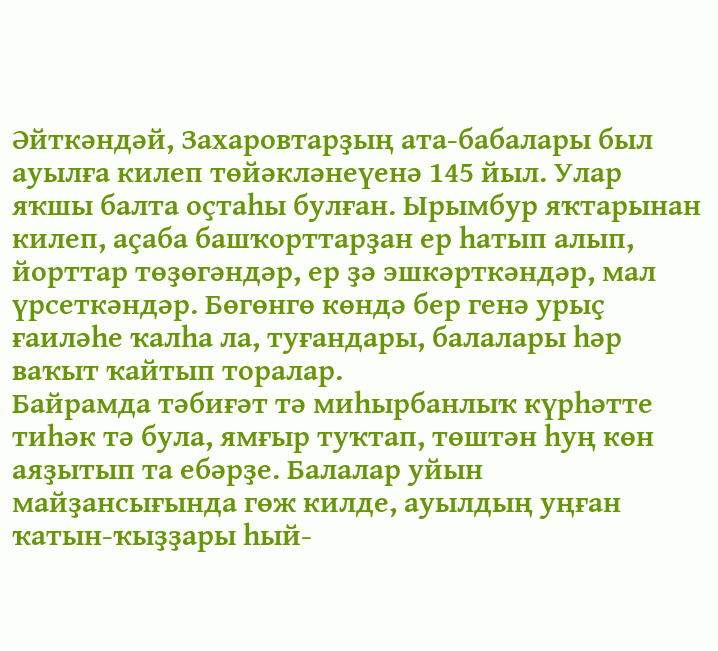Әйткәндәй, Захаровтарҙың ата-бабалары был ауылға килеп төйәкләнеүенә 145 йыл. Улар яҡшы балта оҫтаһы булған. Ырымбур яҡтарынан килеп, аҫаба башҡорттарҙан ер һатып алып, йорттар төҙөгәндәр, ер ҙә эшкәрткәндәр, мал үрсеткәндәр. Бөгөнгө көндә бер генә урыҫ ғаиләһе ҡалһа ла, туғандары, балалары һәр ваҡыт ҡайтып торалар.
Байрамда тәбиғәт тә миһырбанлыҡ күрһәтте тиһәк тә була, ямғыр туҡтап, төштән һуң көн аяҙытып та ебәрҙе. Балалар уйын майҙансығында гөж килде, ауылдың уңған ҡатын-ҡыҙҙары һый-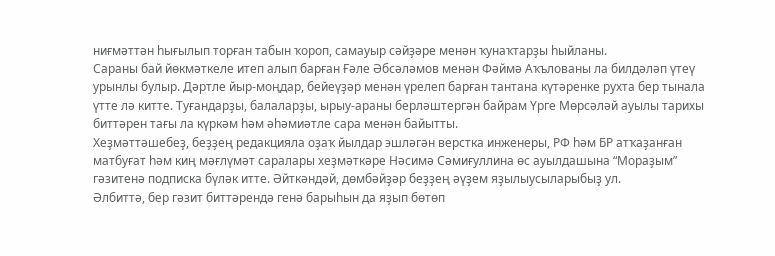ниғмәттән һығылып торған табын ҡороп, самауыр сәйҙәре менән ҡунаҡтарҙы һыйланы.
Сараны бай йөкмәткеле итеп алып барған Ғәле Әбсәләмов менән Фәймә Аҡълованы ла билдәләп үтеү урынлы булыр. Дәртле йыр-моңдар, бейеүҙәр менән үрелеп барған тантана күтәренке рухта бер тынала үтте лә китте. Туғандарҙы, балаларҙы, ырыу-араны берләштергән байрам Үрге Мөрсәләй ауылы тарихы биттәрен тағы ла күркәм һәм әһәмиәтле сара менән байытты.
Хеҙмәттәшебеҙ, беҙҙең редакцияла оҙаҡ йылдар эшләгән верстка инженеры, РФ һәм БР атҡаҙанған матбуғат һәм киң мәғлүмәт саралары хеҙмәткәре Нәсимә Сәмиғуллина өс ауылдашына “Мораҙым” гәзитенә подписка бүләк итте. Әйткәндәй, дөмбәйҙәр беҙҙең әүҙем яҙылыусыларыбыҙ ул.
Әлбиттә, бер гәзит биттәрендә генә барыһын да яҙып бөтөп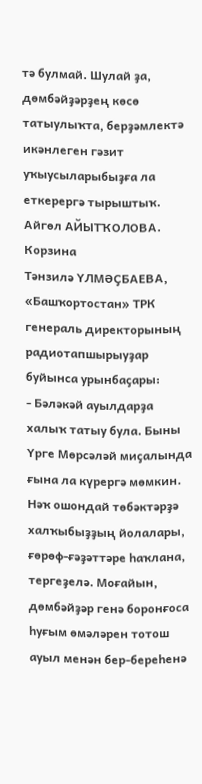тә булмай. Шулай ҙа, дөмбәйҙәрҙең көсө татыулыҡта, берҙәмлектә икәнлеген гәзит уҡыусыларыбыҙға ла еткерергә тырыштыҡ.
Айгөл АЙЫТҠОЛОВА.
Корзина
Тәнзилә ҮЛМӘҪБАЕВА, «Башҡортостан» ТРК генераль директорының радиотапшырыуҙар буйынса урынбаҫары:
- Бәләкәй ауылдарҙа халыҡ татыу була. Быны Үрге Мөрсәләй миҫалында ғына ла күрергә мөмкин. Нәҡ ошондай төбәктәрҙә халҡыбыҙҙың йолалары, ғөрөф-ғәҙәттәре һаҡлана, тергеҙелә. Моғайын, дөмбәйҙәр генә боронғоса һуғым өмәләрен тотош ауыл менән бер-береһенә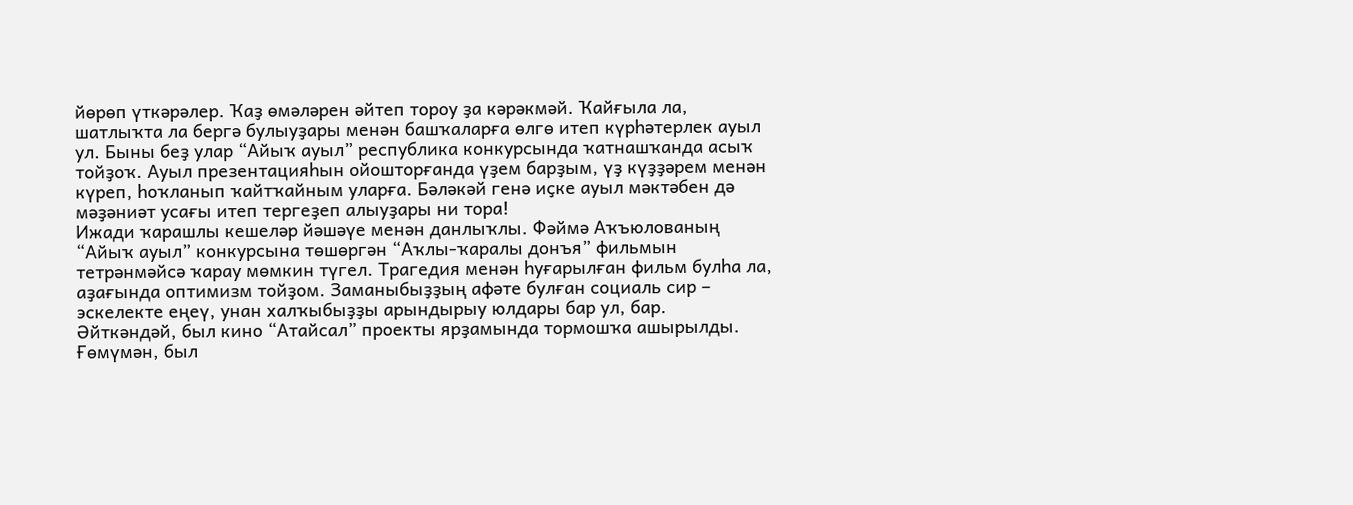йөрөп үткәрәлер. Ҡаҙ өмәләрен әйтеп тороу ҙа кәрәкмәй. Ҡайғыла ла, шатлыҡта ла бергә булыуҙары менән башҡаларға өлгө итеп күрһәтерлек ауыл ул. Быны беҙ улар “Айыҡ ауыл” республика конкурсында ҡатнашҡанда асыҡ тойҙоҡ. Ауыл презентацияһын ойошторғанда үҙем барҙым, үҙ күҙҙәрем менән күреп, һоҡланып ҡайтҡайным уларға. Бәләкәй генә иҫке ауыл мәктәбен дә мәҙәниәт усағы итеп тергеҙеп алыуҙары ни тора!
Ижади ҡарашлы кешеләр йәшәүе менән данлыҡлы. Фәймә Аҡъюлованың “Айыҡ ауыл” конкурсына төшөргән “Аҡлы-ҡаралы донъя” фильмын тетрәнмәйсә ҡарау мөмкин түгел. Трагедия менән һуғарылған фильм булһа ла, аҙағында оптимизм тойҙом. Заманыбыҙҙың афәте булған социаль сир – эскелекте еңеү, унан халҡыбыҙҙы арындырыу юлдары бар ул, бар.
Әйткәндәй, был кино “Атайсал” проекты ярҙамында тормошҡа ашырылды. Ғөмүмән, был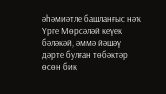әһәмиәтле башланғыс нәҡ Үрге Мөрсәләй кеүек бәләкәй, әммә йәшәү дәрте булған төбәктәр өсөн бик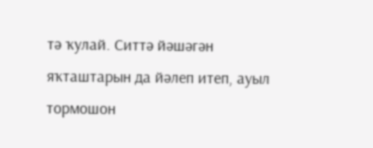тә ҡулай. Ситтә йәшәгән яҡташтарын да йәлеп итеп, ауыл тормошон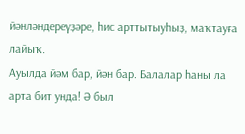йәнләндереүҙәре, һис арттытыуһыҙ, маҡтауға лайыҡ.
Ауылда йәм бар, йән бар. Балалар һаны ла арта бит унда! Ә был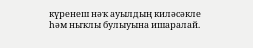күренеш нәҡ ауылдың киләсәкле һәм ныҡлы булыуына ишаралай.